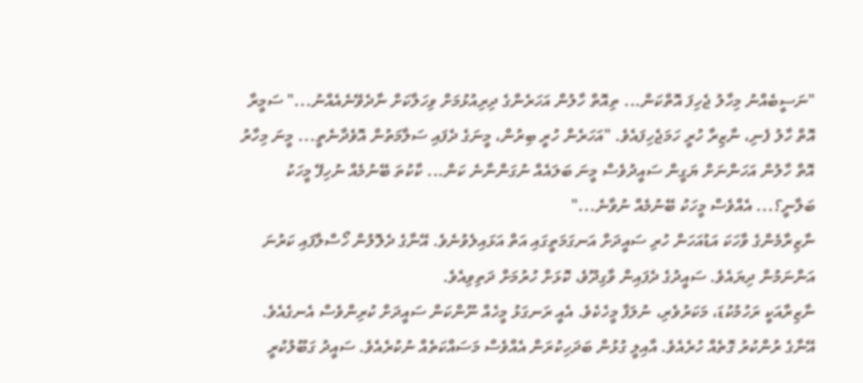"ނަސީބެއްނު މިހާލު ޖެހިފަ އޮތްކަން... ތިއޮތް ހާލުން އަހަރެންގެ ދިރިއުޅުމަށް ވިހަލާކަށް ނާދެވޭނެއެއްނު..." ސަމީރާ އޮތް ހާލު ފެނި، ނާޒިރާ ހުރީ ހަމަޖެހިފައެވެ. "އަހަރެން ހުރީ ބިރުން، މީނަގެ ދެފައި ސަލާމަތުން އޮވެދާނެތީ... މީނަ މިހާރު އޮތް ހާލުން އަހަންނަށް ޔަގީން ސައީދުވެސް މީނަ ބަލައެއް ނުގަންނާނެ ކަން... ކާކުތަ ބޭނުމެއް ނުހިފޭ މީހަކު ބަލާނީ؟... އެއްވެސް މީހަކު ބޭނުމެއް ނުވާނެ..."
ނާޒިރާމެންގެ ވާހަކަ އަޑުއަހަން ހުރި ސައީދަށް އަނގަމަތީގައި އަތް އަޅައިލެވުނެވެ. އޭނާގެ ދެލޮލުން ހޯސްލާފައި ކަރުނަ އަންނަމުން ދިޔައެވެ. ސައީދުގެ ދެފައިން ވާގިދޫވެ، ކޮޅަށް ހުރުމަށް ދަތިވިއެވެ.
ނާޒިރާއަކީ ރަހުމުކުޑަ، މަކަރުވެރި، ނުލަފާ މީހެކެވެ. އެއީ ރަނގަޅު މީހެއް ނޫންކަން ސައީދަށް ކުރިންވެސް އެނގެއެވެ. އޭނާގެ ރުންކުރު ގޮތެއް ހުރެއެވެ. އާއިލީ ގުޅުން ބަދަހިކުރަން އެއްވެސް މަސައްކަތެއް ނުކުރެއެވެ. ސައީދު ގަބޫލުކުރީ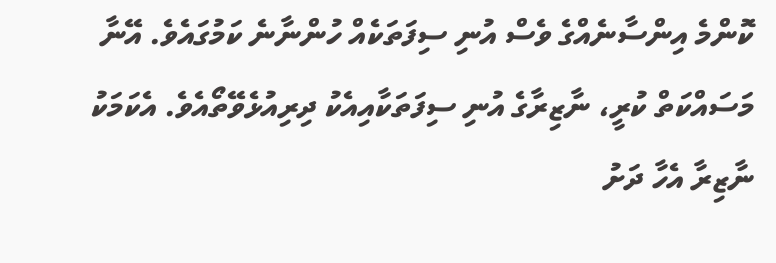ކޮންމެ އިންސާނެއްގެ ވެސް އުނި ސިފަތަކެއް ހުންނާނެ ކަމުގައެވެ. އޭނާ މަސައްކަތް ކުރީ، ނާޒިރާގެ އުނި ސިފަތަކާއިއެކު ދިރިއުޅެވޭތޯއެވެ. އެކަމަކު ނާޒިރާ އެހާ ދަށު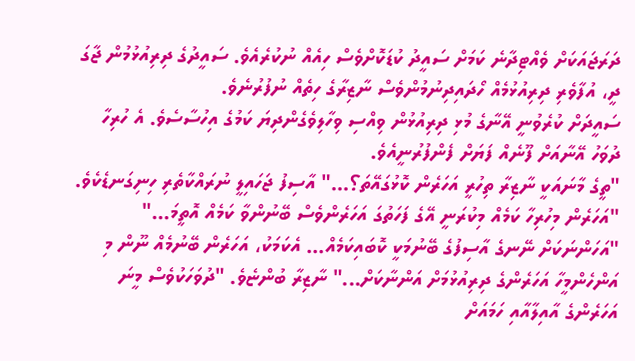ދަރަޖައަކަށް ވެއްޓިދާނެ ކަމަށް ސައީދު ކުޑަކޮށްވެސް ހިއެއް ނުކުރެއެވެ. ސައީދުގެ ދިރިއުޅުމުން ޖާގަ ދީ، އުފާވެރި ދިރިއުޅުމެއް ހޯދައިދިނުމުންވެސް ނާޒިރާގެ ހިތެއް ނުފުރުނެވެ.
ސައީދަށް ކުރެވުނީ އޭނާގެ މުޅި ދިރިއުޅުން ވިއްސި ވިހާލިވެގެންދިޔަ ކަމުގެ އިހުސާސެވެ. އެ ހުރިހާ ދުވަހު އޭނާއަށް ފޫނެއް ފަޔަށް ފެންފުރުނީއެވެ.
"ތީގެ މާނައަކީ ނާޒިރާ ތިހުރީ އަހަރެން ކޮޅުގައޭތަ؟..." އާސިފު ޖަހައިލީ ނުރައްކާތެރި ހިނިގަނޑެކެވެ. "އަހަރެން މިހުރިހާ ކަމެއް މިކުރަނީ އޭގެ ފަހަތުގަ އަހަރެންވެސް ބޭނުންވާ ކަމެއް އޮތީމަ..."
"އަހަންނަކަށް ނޭނގެ އާސިފުގެ ބޭނުމަކީ ކޮބައިކަމެއް... އެކަމަކު، އަހަރެން ބޭނުމެއް ނޫން މި އަންހެންމީހާ އަހަރެންގެ ދިރިއުޅުމަށް އަންނާކަށް..." ނާޒިރާ ބުންޏެވެ. "ދުވަހަކުވެސް މީނަ އަހަރެންގެ އާއިލާއާއި ހަމައަށް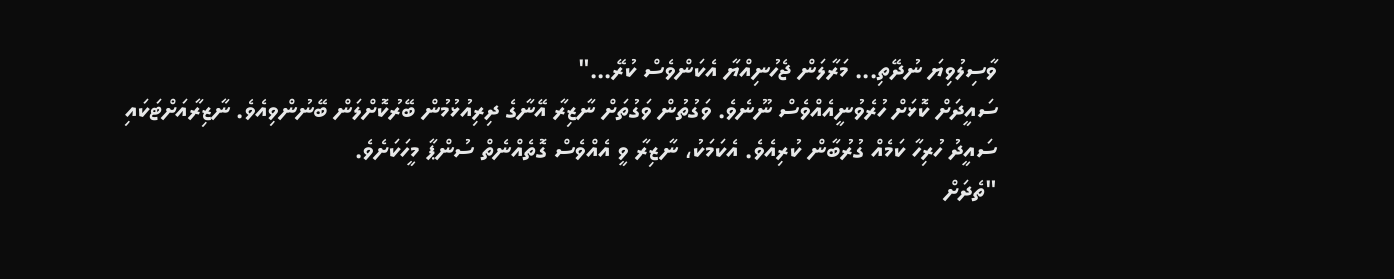ވާސިލުވިޔަ ނުދޭތި... މަރާލަން ޖެހުނިއްޔާ އެކަންވެސް ކުރޭ..."
ސައީދަށް ކޮޅަށް ހުރެވުނީއެއްވެސް ނޫނެވެ. ވަގުތުން ވަގުތަށް ނާޒިރާ އޭނާގެ ދިރިއުޅުމުން ބޭރުކޮށްލަން ބޭނުންވިއެވެ. ނާޒިރާއަށްޓަކައި ސައީދު ހުރިހާ ކަމެއް ގުރުބާން ކުރިއެވެ. އެކަމަކު، ނާޒިރާ ވީ އެއްވެސް ގޮތެއްނެތް ސުންޕާ މީހަކަށެވެ.
"ތެދަށް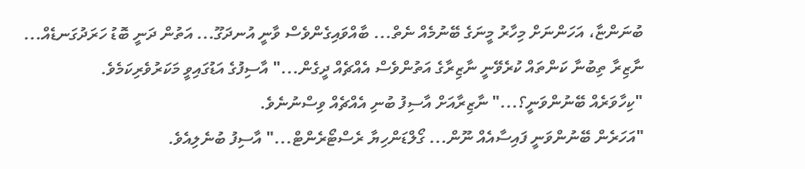ބުނަންޏާ، އަހަންނަށް މިހާރު މީނަގެ ބޭނުމެއް ނެތް... ބާއްވައިގެންވެސް ވާނީ އުނދަގޫ... އަތުން ދަނީ ބޮޑު ހަރަދުގަނޑެއް... ނާޒިރާ ތިބުނާ ކަންތައް ކުރެވޭނީ ނާޒިރާގެ އަތުންވެސް އެއްޗެއް ދީގެން..." އާސިފުގެ އަޑުގައިވީ މަކަރުވެރިކަމެވެ.
"ކިހާވަރެއް ބޭނުންވަނީ؟..." ނާޒިރާއަށް އާސިފު ބުނި އެއްޗެއް ވިސްނުނެވެ.
"އަހަރެން ބޭނުންވަނީ ފައިސާއެއް ނޫން... ގޯލްޑަންހިޔާ ރެސްޓޯރެންޓް..." އާސިފު ބުނެލިއެވެ.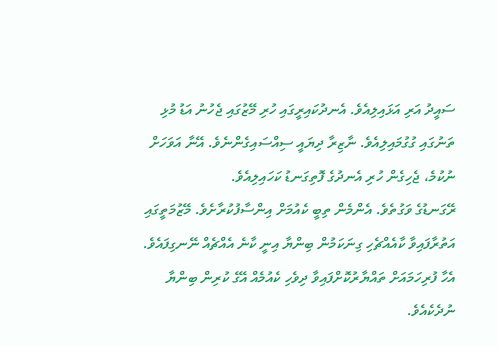ސައީދު އަރި އަޅައިލިއެވެ. އެނދުކައިރީގައި ހުރި މޭޒުގައި ޖެހުނު އަޑު މުޅި ތަނުގައި ގުގުމައިލިއެވެ. ނާޒިރާ ދިޔައީ ސިއްސައިގެންނެވެ. އޭނާ އަވަހަށް ނުކުމެ، ޖެހިގެން ހުރި އެނދުގެ ފޮތިގަނޑު ކަހައިލިއެވެ.
ރޭގަނޑުގެ ވަގުތެވެ. އެންމެން ތިބީ ކެއުމަށް އިންސާފުކުރާށެވެ. މޭޒުމަތީގައި އަތުރާފައިވާ ކާއެއްޗެހި ގިނަކަމުން ބިންޔާ އިނީ ކާނެ އެއްޗެއް ނޭނގިފައެވެ. އެހާ ފުރިހަމައަށް ތައްޔާރުކޮށްފައިވާ ދިވެހި ކެއުމެއް އޭގެ ކުރިން ބިންޔާ ނުދެކެއެވެ.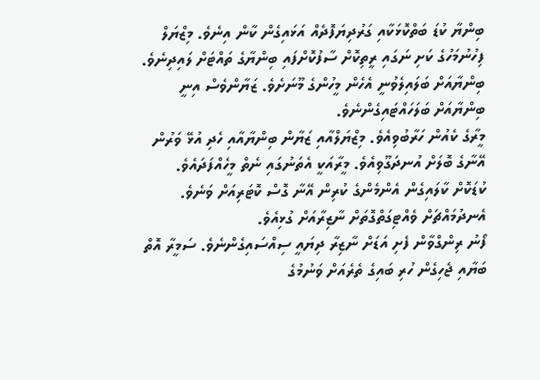ބިންޔާ ކުޑަ ބަތްކޮޅަކާއި ގަރުދިޔަފޮދެއް އަޅައިގެން ކާން އިނެވެ. މިޒްޔަލް ފިހުނުމަހުގެ ކަށި ނަގައި ރީތިކޮށް ސާފުކޮށްފައި ބިންޔާގެ ތައްޓަށް ލައިދިނެވެ. ބިންޔާއަށް ބަލައިލެވުނީ އެހެން މީހުންގެ މޫނަށެވެ. ޒަޔާންވެސް އިނީ ބިންޔާއަށް ބަލަހައްޓައިގެންނެވެ.
މީރާގެ ކެއުން ހަރާބުވިއެވެ. މިޒްޔަލްއާއި ޒަޔާން ބިންޔާއާއި ހެދި އުޅޭ ވަރުން އޭނާގެ ބޮލަށް އުނދަގޫވިއެވެ. މީރާއަކީ އެތަނުގައި ނެތް މީހެއްފަދައެވެ. ކުޑަކޮށް ކާލައިގެން އެންމެންގެ ކުރިން އޭނާ ގޮސް ކޮޓަރިއަށް ވަނެވެ. އެނދުމައްޗަށް ވެއްޓިގަތްގޮތަށް ނާޒިރާއަށް ގުޅިއެވެ.
ފޯނު ރިންގްވާން ފެށި އަޑަށް ނާޒިރާ ދިޔައީ ސިއްސައިގެންނެވެ. ސަމީރާ އޮތް ބަޔާއި ޖެހިގެން ހުރި ބައިގެ ތެރެއަށް ވަނުމުގެ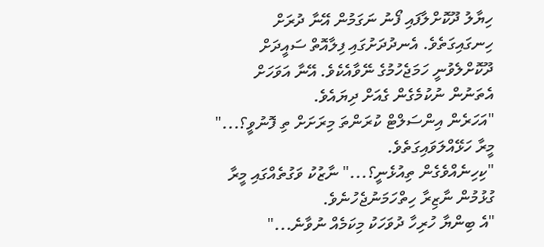ހިޔާލު ދޫކޮށްލާފައި ފޯނު ނަގަމުން އޭނާ ދުރަށް ހިނގައިގަތެވެ. އެނދުދަށުގައި ފިލާއޮތް ސައީދަށް ދޫކޮށްލެވުނީ ހަމަޖެހުމުގެ ނޭވާއެކެވެ. އޭނާ އަވަހަށް އެތަނުން ނުކުމެގެން ގެއަށް ދިޔައެވެ.
"އަހަރެން އިންސަލްޓް ކުރަންތަ މިރަށަށް ތި ފޮނުވީ؟..." މީރާ ހަޅޭއްލަވައިގަތެވެ.
"ކިހިނެއްވެގެން ތިއުޅެނީ؟..." ނާޒުކު ވަގުތެއްގައި މީރާ ގުޅުމުން ނާޒިރާ ހިތްހަމަނުޖެހުނެވެ.
"އެ ބިންޔާ ހުރިހާ ދުވަހަކު މިކަމެއް ނުވާނެ..."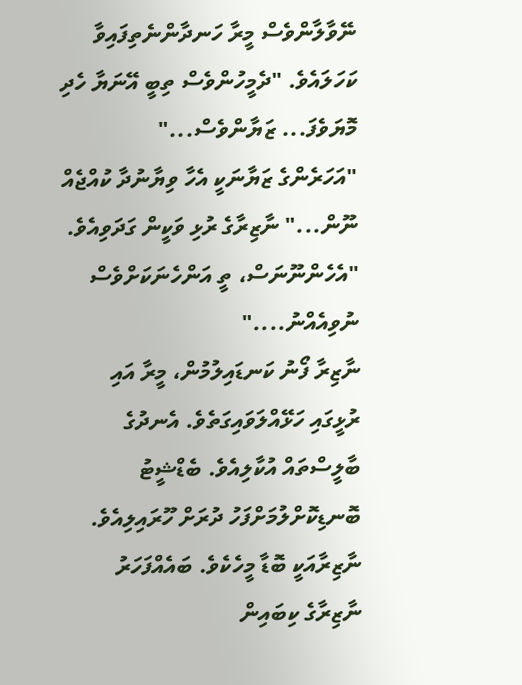ނޭވާލާންވެސް މީރާ ހަނދާންނެތިފައިވާ ކަހަލައެވެ. "ދެމީހުންވެސް ތިބީ އޭނަޔާ ހެދި މޮޔަވެފަ... ޒަޔާންވެސް..."
"އަހަރެންގެ ޒަޔާނަކީ އެހާ ވިޔާނުދާ ކުއްޖެއް ނޫން..." ނާޒިރާގެ ރުޅި ވަކީން ގަދަވިއެވެ. "އެހެންނޫނަސް، ތީ އަންހެނަކަށްވެސް ނުވިއެއްނު...."
ނާޒިރާ ފޯނު ކަނޑައިލުމުން، މީރާ އައި ރުޅީގައި ހަޅޭއްލަވައިގަތެވެ. އެނދުގެ ބާލީސްތައް އުކާލިއެވެ. ބެޑްޝީޓު ބޮނޑިކޮށްލުމަށްފަހު ދުރަށް ހޫރައިލިއެވެ. ނާޒިރާއަކީ ބޮޑާ މީހެކެވެ. ބައެއްފަހަރު ނާޒިރާގެ ކިބައިން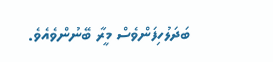ބަދަލުހިފަންވެސް މީރާ ބޭނުންވެއެވެ.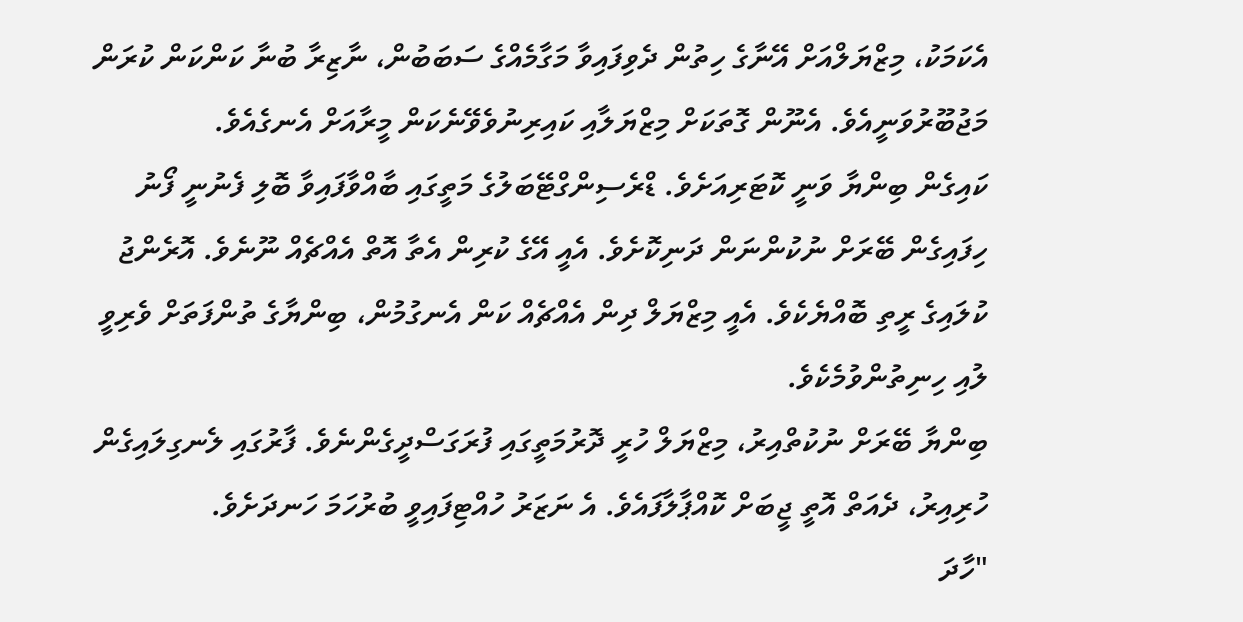އެކަމަކު، މިޒްޔަލްއަށް އޭނާގެ ހިތުން ދެވިފައިވާ މަގާމެއްގެ ސަބަބުން، ނާޒިރާ ބުނާ ކަންކަން ކުރަން މަޖުބޫރުވަނީއެވެ. އެނޫން ގޮތަކަށް މިޒްޔަލާއި ކައިރިނުވެވޭނެކަން މީރާއަށް އެނގެއެވެ.
ކައިގެން ބިންޔާ ވަނީ ކޮޓަރިއަށެވެ. ޑްރެސިންގްޓޭބަލުގެ މަތީގައި ބާއްވާފައިވާ ބޮލި ފެނުނީ ފޯނު ހިފައިގެން ބޭރަށް ނުކުންނަން ދަނިކޮށެވެ. އެއީ އޭގެ ކުރިން އެތާ އޮތް އެއްޗެއް ނޫނެވެ. އޮރެންޖު ކުލައިގެ ރީތި ބޮއްޔެކެވެ. އެއީ މިޒްޔަލް ދިން އެއްޗެއް ކަން އެނގުމުން، ބިންޔާގެ ތުންފަތަށް ވެރިވީ ލުއި ހިނިތުންވުމެކެވެ.
ބިންޔާ ބޭރަށް ނުކުތްއިރު، މިޒްޔަލް ހުރީ ދޮރުމަތީގައި ފުރަގަސްދީގެންނެވެ. ފާރުގައި ލެނގިލައިގެން ހުރިއިރު، ދެއަތް އޮތީ ޖީބަށް ކޮއްޕާލާފައެވެ. އެ ނަޒަރު ހުއްޓިފައިވީ ބުރުހަމަ ހަނދަށެވެ.
"ހާދަ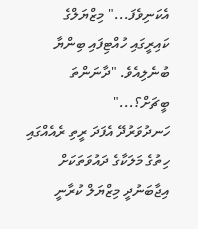އެކަނިވެފަ..." މިޒްޔަލްގެ ކައިރީގައި ހުއްޓިފައި ބިންޔާ ބުނެލިއެވެ. "ދާނަންތަ ބީޗަށް؟..."
ހަނދުވަރުދޭ އެފަދަ ރީތި ރެއެއްގައި ހިތުގެ މަލަކާގެ ދައުވަތަކަށް އިޖާބަނުދީ މިޒްޔަލް ކުރާނީ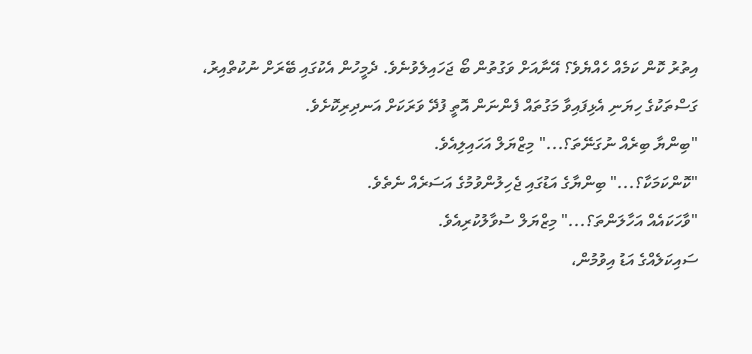އިތުރު ކޮން ކަމެއް ހެއްޔެވެ؟ އޭނާއަށް ވަގުތުން ބޯ ޖަހައިލެވުނެވެ. ދެމީހުން އެކުގައި ބޭރަށް ނުކުތްއިރު، ގަސްތަކުގެ ހިޔަނި އެޅިފައިވާ މަގުތައް ފެންނަން އޮތީ ފުދޭ ވަރަކަށް އަނދިރިކޮށެވެ.
"ބިންޔާ ބިރެއް ނުގަނޭތަ؟..." މިޒްޔަލް އަހައިލިއެވެ.
"ކޮންކަމަކާ؟..." ބިންޔާގެ އަޑުގައި ޖެހިލުންވުމުގެ އަސަރެއް ނެތެވެ.
"ވާހަކައެއް އަހާލަންތަ؟..." މިޒްޔަލް ސުވާލުކުރިއެވެ.
ސައިކަލެއްގެ އަޑު އިވުމުން،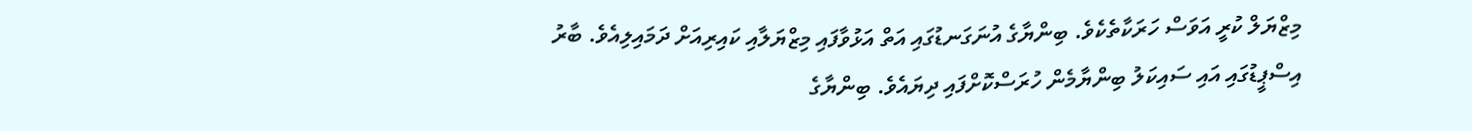މިޒްޔަލް ކުރީ އަވަސް ހަރަކާތެކެވެ. ބިންޔާގެ އުނަގަނޑުގައި އަތް އަޅުވާފައި މިޒްޔަލާއި ކައިރިއަށް ދަމައިލިއެވެ. ބާރު އިސްޕީޑުގައި އައި ސައިކަލު ބިންޔާމެން ހުރަސްކޮށްފައި ދިޔައެވެ. ބިންޔާގެ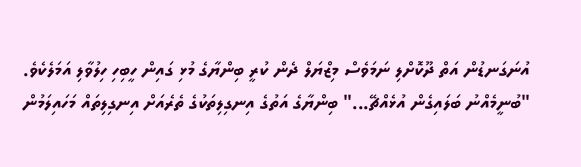އުނަގަނޑުން އަތް ދޫކޮށްލި ނަމަވެސް މިޒްޔަލް ދެން ކުރީ ބިންޔާގެ މުޅި ގައިން ހީބިހި ހިލުވާލި އަމަލެކެވެ.
"ބުނީމެއްނު ބަލައިގެން އުޅެއްޗޭ..." ބިންޔާގެ އަތުގެ އިނގިލިތަކުގެ ތެރެއަށް އިނގިލިތައް މަހައިލަމުން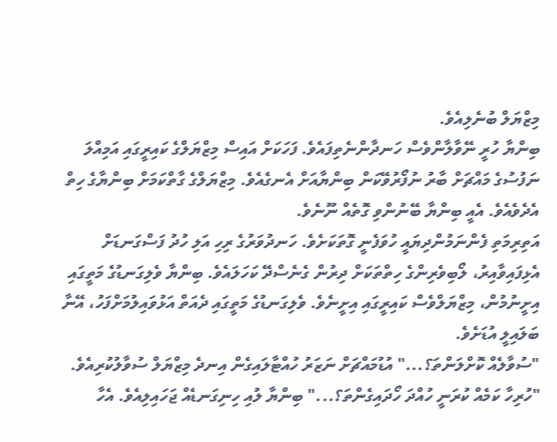މިޒްޔަލް ބުނެލިއެވެ.
ބިންޔާ ހުރީ ނޭވާލާންވެސް ހަނދާންނެތިފައެވެ. ފަހަކަށް އައިސް މިޒްޔަލްގެ ކައިރީގައި އަމިއްލަ ނަފުސުގެ މައްޗަށް ބާރު ނުފޯރުވޭކަން ބިންޔާއަށް އެނގެއެވެ. މިޒްޔަލްގެ ގާތްކަމަށް ބިންޔާގެ ހިތް އެދެވެއެވެ. އެއީ ބިންޔާ ބޭނުންވި ގޮތެއް ނޫނެވެ.
އަތިރިމަތި ފެންނަމުންދިޔައީ ހުވަފެނީ ގޮތަކަށެވެ. ހަނދުވަރުގެ ރިހި އަލި ހުދު ފަސްގަނޑަށް އެޅިފައިވާއިރު، ލޯބިވެރިންގެ ހިތްތަކަށް ދިރުން ގެނެސްދޭ ކަހަލައެވެ. ބިންޔާ ވެލިގަނޑުގެ މަތީގައި އިށީނުމުން، މިޒްޔަލްވެސް ކައިރީގައި އިށީނެވެ. ވެލިގަނޑުގެ މަތީގައި ދެއަތް އަޅުވައިލުމަށްފަހު، އޭނާ ބަލައިލީ އުޑަށެވެ.
"ސުވާލެއް ކޮށްލަންތަ؟..." އުޑުމައްޗަށް ނަޒަރު ހުއްޓާލައިގެން އިނދެ މިޒްޔަލް ސުވާލުކުރިއެވެ.
"ހުރިހާ ކަމެއް ކުރަނީ ހުއްދަ ހޯދައިގެންތަ؟..." ބިންޔާ ލުއި ހިނިގަނޑެއް ޖަހައިލިއެވެ. އެހާ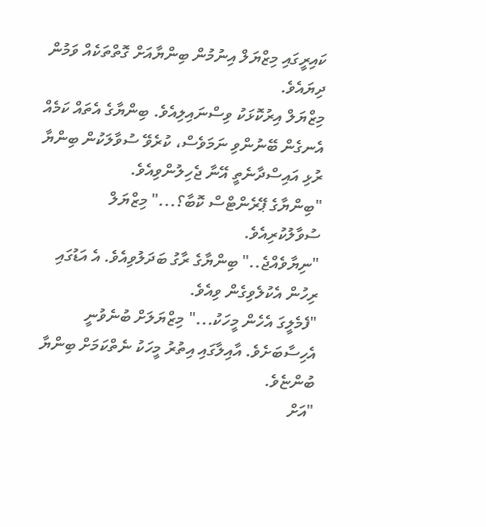ކައިރީގައި މިޒްޔަލް އިނުމުން ބިންޔާއަށް ގޮތްތަކެއް ވަމުން ދިޔައެވެ.
މިޒްޔަލް އިރުކޮޅަކު ވިސްނައިލިއެވެ. ބިންޔާގެ އެތައް ކަމެއް އެނގެން ބޭނުންވި ނަމަވެސް، ކުރެވޭ ސުވާލަކުން ބިންޔާ ރުޅި އައިސްދާނެތީ އޭނާ ޖެހިލުންވިއެވެ.
"ބިންޔާގެ ޕޭރެންޓްސް ކޮބާ؟..." މިޒްޔަލް ސުވާލުކުރިއެވެ.
"ނިޔާވެއްޖެ.." ބިންޔާގެ ރާގު ބަދަލުވިއެވެ. އެ އަޑުގައި ރިހުން އެކުލެވިގެން ވިއެވެ.
"ފެމެލީގަ އެހެން މީހަކު..." މިޒްޔަލަށް ބުނެވުނީ އެހިސާބަށެވެ. އާއިލާގައި އިތުރު މީހަކު ނެތްކަމަށް ބިންޔާ ބުންޏެވެ.
"އަށް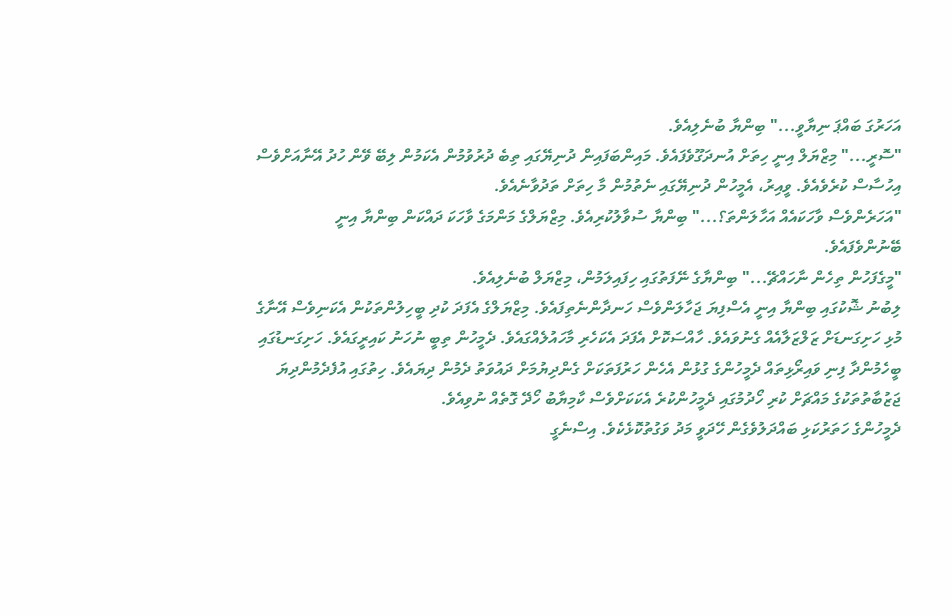އަހަރުގަ ބައްޕަ ނިޔާވީ..." ބިންޔާ ބުނެލިއެވެ.
"ސޮރީ..." މިޒްޔަލް އިނީ ހިތަށް އުނދަގޫވެފައެވެ. މައިންބަފައިން ދުނިޔޭގައި ތިބެ ދުރުވުމުން އެކަމުން ލިބޭ ވޭން ހުދު އޭނާއަށްވެސް އިހުސާސް ކުރެވެއެވެ. ވީއިރު، އެމީހުން ދުނިޔޭގައި ނެތުމުން މާ ހިތަށް ތަދުވާނެއެވެ.
"އަހަރެންވެސް ވާހަކައެއް އަހާލަންތަ؟..." ބިންޔާ ސުވާލުކުރިއެވެ. މިޒްޔަލްގެ މަންމަގެ ވާހަކަ ދައްކަން ބިންޔާ އިނީ ބޭނުންވެފައެވެ.
"މީގެފަހުން ތިހެން ނާހައްޗޭ..." ބިންޔާގެ ނޭފަތުގައި ހިފައިލަމުން، މިޒްޔަލް ބުނެލިއެވެ.
ލިބުނު ޝޮކުގައި ބިންޔާ އިނީ އެސްފިޔަ ޖަހާލަންވެސް ހަނދާންނެތިފައެވެ. މިޒްޔަލްގެ އެފަދަ ކުދި ބީހިލުންތަކުން އެކަނިވެސް އޭނާގެ މުޅި ހަށިގަނޑަށް ޒަލްޒަލާއެއް ގެނުވައެވެ. ހާއްސަކޮށް އެފަދަ އެކަހެރި މާހައުލެއްގައެވެ. ދެމީހުން ތިބީ ނުހަނު ކައިރީގައެވެ. ހަށިގަނޑުގައި ބީހެމުންދާ ފިނި ވައިރޯޅިތައް ދެމީހުންގެ ގުޅުން އެހެން ހަރުފަތަކަށް ގެންދިޔުމަށް ދައުވަތު ދެމުން ދިޔައެވެ. ހިތުގައި އުފެދެމުންދިޔަ ޖަޒުބާތުތަކުގެ މައްޗަށް ކުރި ހޯދުމުގައި ދެމީހުންކުރެ އެކަކަށްވެސް ކާމިޔާބު ހޯދޭ ގޮތެއް ނުވިއެވެ.
ދެމީހުންގެ ހަތަރުކަޅި ބައްދަލުވެގެން ހޭދަވީ މަދު ވަގުތުކޮޅެކެވެ. އިސްނެގީ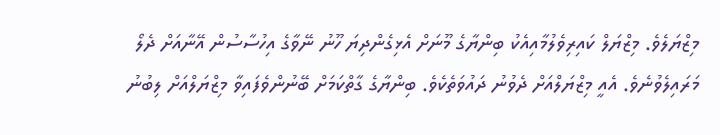މިޒްޔަލެވެ. މިޒްޔަލް ކައިރިވެލުމާއިއެކު ބިންޔާގެ މޫނަށް އެޅިގެންދިޔަ ހޫނު ނޭވާގެ އިހުސާސުން އޭނާއަށް ދެލޯ މަރައިލެވުނެވެ. އެއީ މިޒްޔަލްއަށް ދެވުނު ދައުވަތެކެވެ. ބިންޔާގެ ގާތްކަމަށް ބޭނުންވެފައިވާ މިޒްޔަލްއަށް ލިބުނު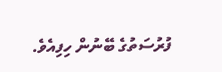ފުރުސަތުގެ ބޭނުން ހިފިއެވެ.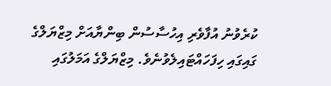ކުރެވުނު އުފާވެރި އިހުސާސުން ބިންޔާއަށް މިޒްޔަލްގެ ގައިގައި ހިފަހައްޓައިލެވުނެވެ. މިޒްޔަލްގެ އަމަލުގައި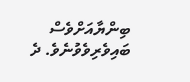ބިންޔާއަށްވެސް ބައިވެރިވެވުނެވެ. ދެ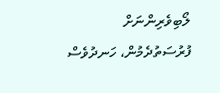ލޯބިވެރިންނަށް ފުރުސަތުދެމުން، ހަނދުވެސް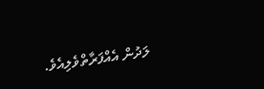ލަދުން އެއްފަރާތްވެލިއެވެ.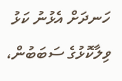ހަނދަށް އެޅުނު ކަޅު ވިލާކޮޅުގެ ސަބަބުން،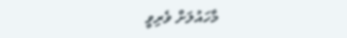މާހައުލަށް ވެރިވީ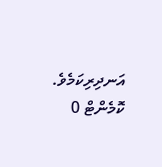އަނދިރިކަމެވެ.
ކޮމެންޓް 0